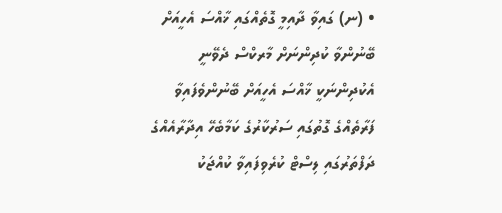• (ނ) ގައިވާ ދާއިމީ ގޮތެއްގައި ޚާއްސަ އެހީއަށް ބޭނުންވާ ކުދިންނަށް މާރކްސް ދެވޭނީ އެކުދިންނަކީ ޚާއްސަ އެހީއަށް ބޭނުންވެފައިވާ ފަރާތެއްގެ ގޮތުގައި ސަރުކާރުގެ ކަމާބެހޭ އިދާރާއެއްގެ ދަފްތަރުގައި ލިސްޓް ކުރެވިފައިވާ ކުއްޖަކު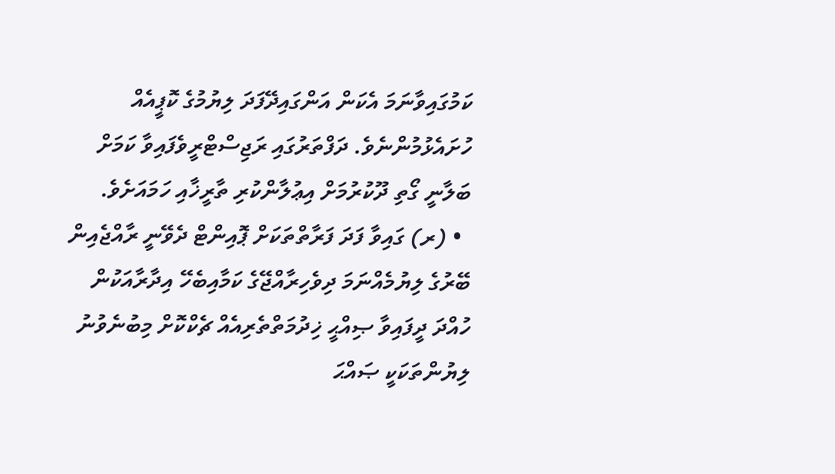ކަމުގައިވާނަމަ އެކަން އަންގައިދޭފަދަ ލިޔުމުގެ ކޮޕީއެއް ހުށައެޅުމުންނެވެ. ދަފްތަރުގައި ރަޖިސްޓްރީވެފައިވާ ކަމަށް ބަލާނީ ގޯތި ދޫކުރުމަށް އިޢުލާންކުރި ތާރީޚާއި ހަމައަށެވެ.
  • (ރ) ގައިވާ ފަދަ ފަރާތްތަކަށް ޕޮއިންޓް ދެވޭނީ ރާއްޖެއިން ބޭރުގެ ލިޔުމެއްނަމަ ދިވެހިރާއްޖޭގެ ކަމާއިބެހޭ އިދާރާއަކުން ހުއްދަ ދީފައިވާ ޞިއްޙީ ޚިދުމަތްތެރިއެއް ޗެކްކޮށް މިބުނެވުނު ލިޔުންތަކަކީ ޞައްޙަ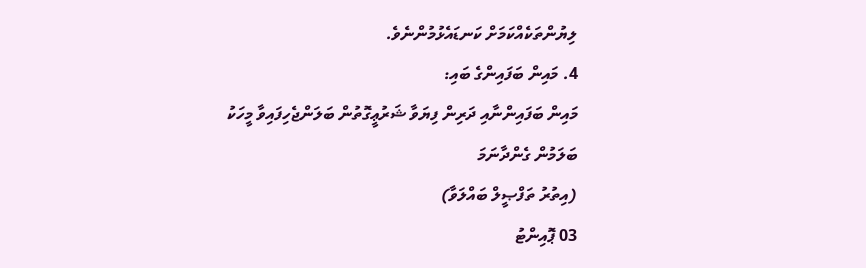ލިޔުންތަކެއްކަމަށް ކަނޑައެޅުމުންނެވެ.
4. މައިން ބަފައިންގެ ބައި:
މައިން ބަފައިންނާއި ދަރިން ފިޔަވާ ޝަރުޢީގޮތުން ބަލަންޖެހިފައިވާ މީހަކު ބަލަމުން ގެންދާނަމަ
(އިތުރު ތަފްޞީލް ބައްލަވާ)
03 ޕޮއިންޓު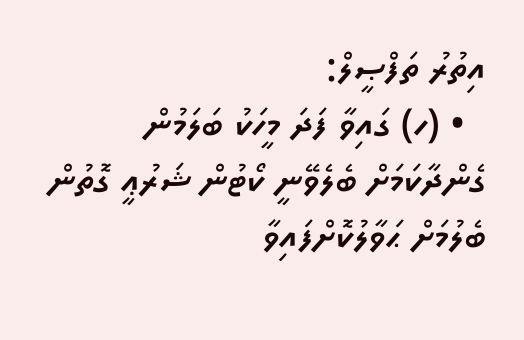އިތުރު ތަފްޞީލް:
  • (ހ) ގައިވާ ފަދަ މީހަކު ބަލަމުން ގެންދާކަމަށް ބެލެވޭނީ ކޯޓުން ޝަރުޢީ ގޮތުން ބެލުމަށް ޙަވާލުކޮށްފައިވާ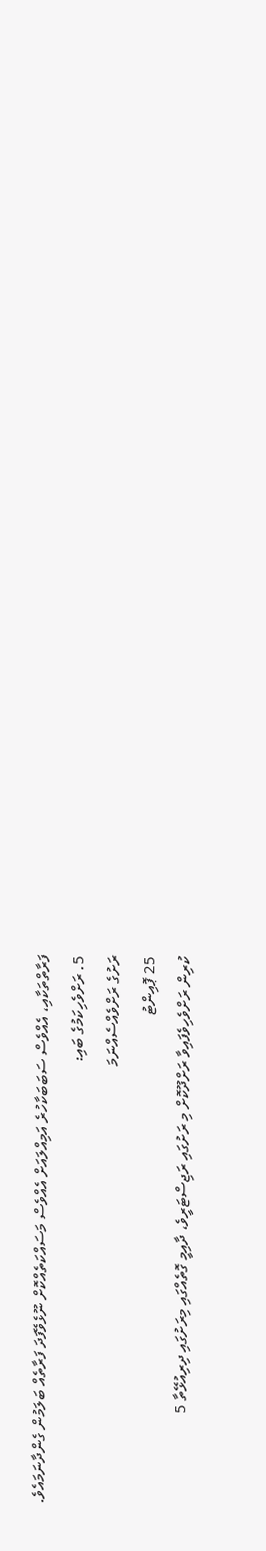ފަރާތްތަކާއި، އެއްވެސް ސަބަބަކާހުރެ އަމިއްލައަށް އެއްވެސް މަސައްކަތެއްކޮށް ނޫޅެވޭފަދަ ފަރާތެއް ބަލަމުން ގެންދާނަމައެވެ.
5. ރަށްވެހިކަމުގެ ބައި:
ރަށުގެ ރަށްވެއްސެއްނަމަ
25 ޕޮއިންޓު
ކުރިން ރަށްވެހިވެފައިވާ ރަށްދޫކޮށް މި ރަށުގައި ރަޖިސްޓަރީވެ، ދާއިމީ ގޮތެއްގައި މިރަށުގައި ދިރިއުޅޭތާ 5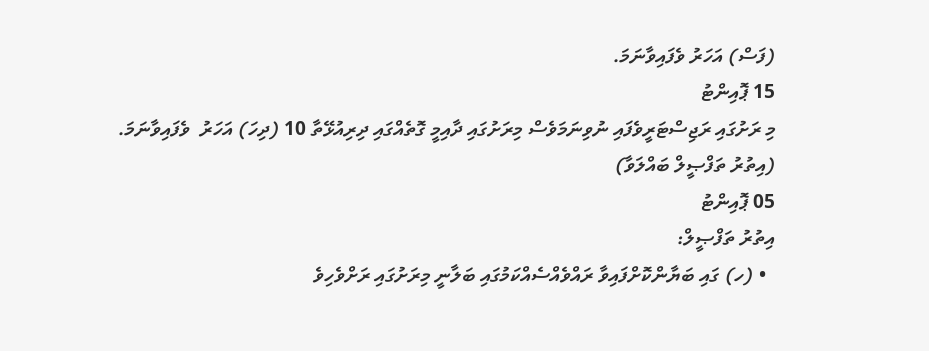(ފަސް) އަހަރު ވެފައިވާނަމަ.
15 ޕޮއިންޓު
މި ރަށުގައި ރަޖިސްޓަރީވެފައި ނުވިނަމަވެސް މިރަށުގައި ދާއިމީ ގޮތެއްގައި ދިރިއުޅޭތާ 10 (ދިހަ) އަހަރު  ވެފައިވާނަމަ.
(އިތުރު ތަފްޞީލް ބައްލަވާ)
05 ޕޮއިންޓު
އިތުރު ތަފްޞީލް:
  • (ހ) ގައި ބަޔާންކޮށްފައިވާ ރައްވެއްސެއްކަމުގައި ބަލާނީ މިރަށުގައި ރަށްވެހިވެ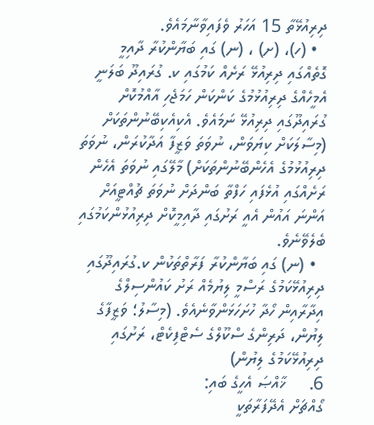ދިރިއުޅޭތާ 15 އަހަރު ވެފައިވާނާމައެވެ.
  • (ހ)، (ށ) ، (ނ) ގައި ބަޔާންކުރާ ދާއިމީ ގޮތެއްގައި ދިރިއުޅޭ ރަށެއް ކަމުގައި ކ. ގުރައިދޫ ބަލަނީ އެމީހެއްގެ ދިރިއުޅުމުގެ ކަންކަން ހަމަޖެހި އާއްމުކޮށް ގުރައިދޫގައި ދިރިއުޅޭ ނަމައެވެ. އެކިއެކިބޭނުންތަކަށް (މިސާލަކަށް ކިޔަވަން، ނުވަތަ ވަޒީފާ އަދާކުރަން، ނުވަތަ ދިރިއުޅުމުގެ އެހެންބޭނުންތަކަށް) މާލޭގައި ނުވަތަ އެހެން ރަށެއްގައި އުޅެފައި ހަފްތާ ބަންދަށް ނުވަތަ ޗުއްޓީއަށް އަންނަ އައުން އެއީ ރަށުގައި ދާއިމީކޮށް ދިރިއުޅުންކަމުގައި ބެލެވޭނެވެ.
  • (ނ) ގައި ބަޔާންކުރާ ފަރާތްތަކުން ކ.ގުރައިދޫގައި ދިރިއުޅޭކަމުގެ ރަސްމީ ލިޔުމެއް ރަށު ކައުންސިލްގެ އިދާރާއިން ހޯދާ ހުށަހަޅަންވާނެއެވެ. (މިސާލު؛ ވަޒީފާގެ ލިޔުން، ދަރިންގެ ސްކޫލްގެ ސެޓްފިކެޓް، ރަށުގައި ދިރިއުޅޭކަމުގެ ލިޔުން)
6.     ޚާއްޞަ އެހީގެ ބައި:
ގޯއްޗަށް އެދޭފަރާތަކީ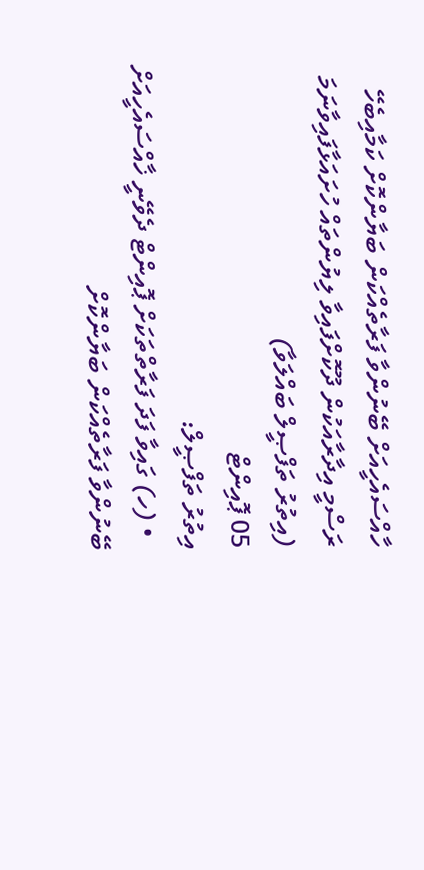ހާއްސައެހީއަށް ބޭނުންވާ ފަރާތެއްކަން ބަޔާންކޮށް ކަމާއިބެހޭ ރަސްމީ އިދާރާއަކުން ދޫކޮށްފައިވާ ލިޔުންތައް ހުށައަޅާފައިވާނަމަ (އިތުރު ތަފްޞީލް ބައްލަވާ)
05 ޕޮއިންޓް
އިތުރު ތަފްޞީލް:
  • (ހ) ގައިވާ ފަދަ ފަރާތްތަކަށް ޕޮއިންޓް ދެވޭނީ ޚާއްސައެހީއަށް ބޭނުންވާ ފަރާތެއްކަން ބަޔާންކޮށް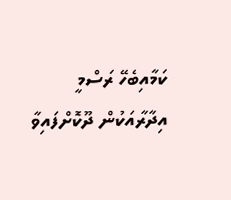ކަމާއިބެހޭ ރަސްމީ އިދާރާއަކުން ދޫކޮށްފައިވާ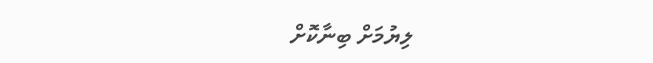ލިޔުމަށް ބިނާކޮށް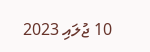10 ޖުލައި 2023